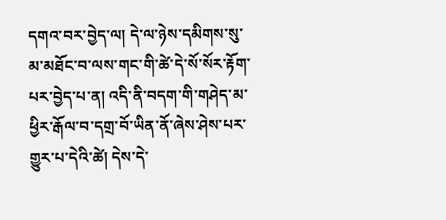དགའ་བར་བྱེད་ལ། དེ་ལ་ཉེས་དམིགས་སུ་མ་མཐོང་བ་ལས་གང་གི་ཚེ་དེ་སོ་སོར་རྟོག་པར་བྱེད་པ་ན། འདི་ནི་བདག་གི་གཤེད་མ་ཕྱིར་རྒོལ་བ་དགྲ་བོ་ཡིན་ནོ་ཞེས་ཤེས་པར་གྱུར་པ་དེའི་ཚེ། དེས་དེ་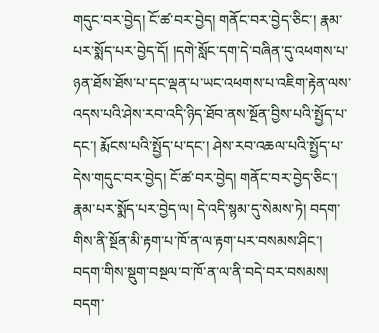གདུང་བར་བྱེད། ངོ་ཚ་བར་བྱེད། གནོང་བར་བྱེད་ཅིང་། རྣམ་པར་སྨོད་པར་བྱེད་དོ། །དགེ་སློང་དག་དེ་བཞིན་དུ་འཕགས་པ་ཉན་ཐོས་ཐོས་པ་དང་ལྡན་པ་ཡང་འཕགས་པ་འཇིག་རྟེན་ལས་འདས་པའི་ཤེས་རབ་འདི་ཉིད་ཐོབ་ནས་སྔོན་བྱིས་པའི་སྤྱོད་པ་དང་། རྨོངས་པའི་སྤྱོད་པ་དང་། ཤེས་རབ་འཆལ་པའི་སྤྱོད་པ་དེས་གདུང་བར་བྱེད། ངོ་ཚ་བར་བྱེད། གནོང་བར་བྱེད་ཅིང་། རྣམ་པར་སྨོད་པར་བྱེད་ལ། དེ་འདི་སྙམ་དུ་སེམས་ཏེ། བདག་གིས་ནི་སྔོན་མི་རྟག་པ་ཁོ་ན་ལ་རྟག་པར་བསམས་ཤིང་། བདག་གིས་སྡུག་བསྔལ་བ་ཁོ་ན་ལ་ནི་བདེ་བར་བསམས། བདག་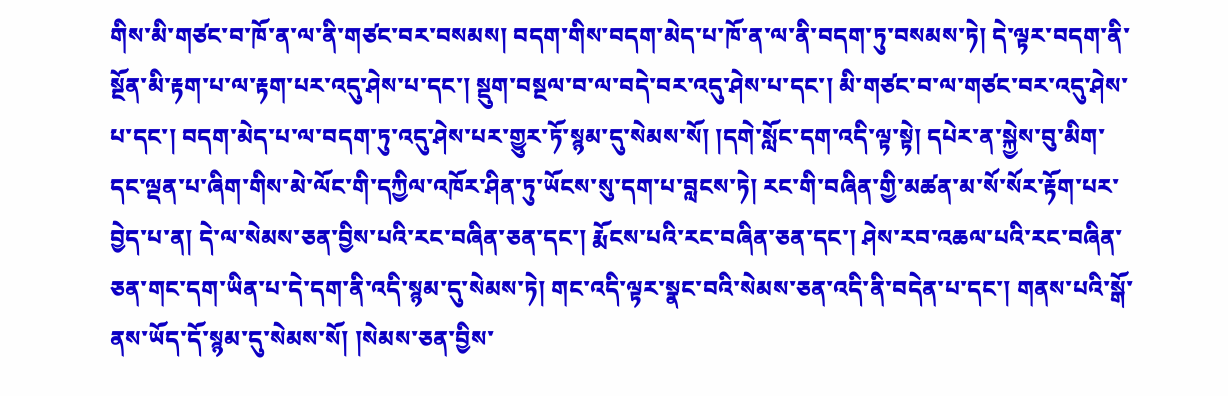གིས་མི་གཙང་བ་ཁོ་ན་ལ་ནི་གཙང་བར་བསམས། བདག་གིས་བདག་མེད་པ་ཁོ་ན་ལ་ནི་བདག་ཏུ་བསམས་ཏེ། དེ་ལྟར་བདག་ནི་སྔོན་མི་རྟག་པ་ལ་རྟག་པར་འདུ་ཤེས་པ་དང་། སྡུག་བསྔལ་བ་ལ་བདེ་བར་འདུ་ཤེས་པ་དང་། མི་གཙང་བ་ལ་གཙང་བར་འདུ་ཤེས་པ་དང་། བདག་མེད་པ་ལ་བདག་ཏུ་འདུ་ཤེས་པར་གྱུར་ཏོ་སྙམ་དུ་སེམས་སོ། །དགེ་སློང་དག་འདི་ལྟ་སྟེ། དཔེར་ན་སྐྱེས་བུ་མིག་དང་ལྡན་པ་ཞིག་གིས་མེ་ལོང་གི་དཀྱིལ་འཁོར་ཤིན་ཏུ་ཡོངས་སུ་དག་པ་བླངས་ཏེ། རང་གི་བཞིན་གྱི་མཚན་མ་སོ་སོར་རྟོག་པར་བྱེད་པ་ན། དེ་ལ་སེམས་ཅན་བྱིས་པའི་རང་བཞིན་ཅན་དང་། རྨོངས་པའི་རང་བཞིན་ཅན་དང་། ཤེས་རབ་འཆལ་པའི་རང་བཞིན་ཅན་གང་དག་ཡིན་པ་དེ་དག་ནི་འདི་སྙམ་དུ་སེམས་ཏེ། གང་འདི་ལྟར་སྣང་བའི་སེམས་ཅན་འདི་ནི་བདེན་པ་དང་། གནས་པའི་སྒོ་ནས་ཡོད་དོ་སྙམ་དུ་སེམས་སོ། །སེམས་ཅན་བྱིས་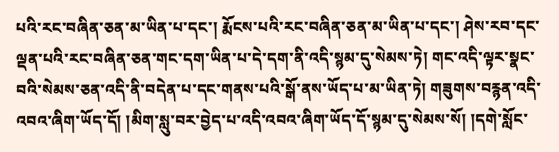པའི་རང་བཞིན་ཅན་མ་ཡིན་པ་དང་། རྨོངས་པའི་རང་བཞིན་ཅན་མ་ཡིན་པ་དང་། ཤེས་རབ་དང་ལྡན་པའི་རང་བཞིན་ཅན་གང་དག་ཡིན་པ་དེ་དག་ནི་འདི་སྙམ་དུ་སེམས་ཏེ། གང་འདི་ལྟར་སྣང་བའི་སེམས་ཅན་འདི་ནི་བདེན་པ་དང་གནས་པའི་སྒོ་ནས་ཡོད་པ་མ་ཡིན་ཏེ། གཟུགས་བརྙན་འདི་འབའ་ཞིག་ཡོད་དོ། །མིག་སླུ་བར་བྱེད་པ་འདི་འབའ་ཞིག་ཡོད་དོ་སྙམ་དུ་སེམས་སོ། །དགེ་སློང་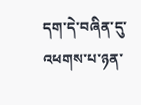དག་དེ་བཞིན་དུ་འཕགས་པ་ཉན་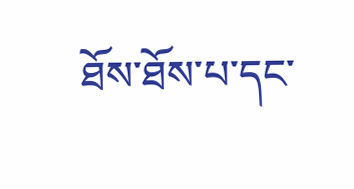ཐོས་ཐོས་པ་དང་